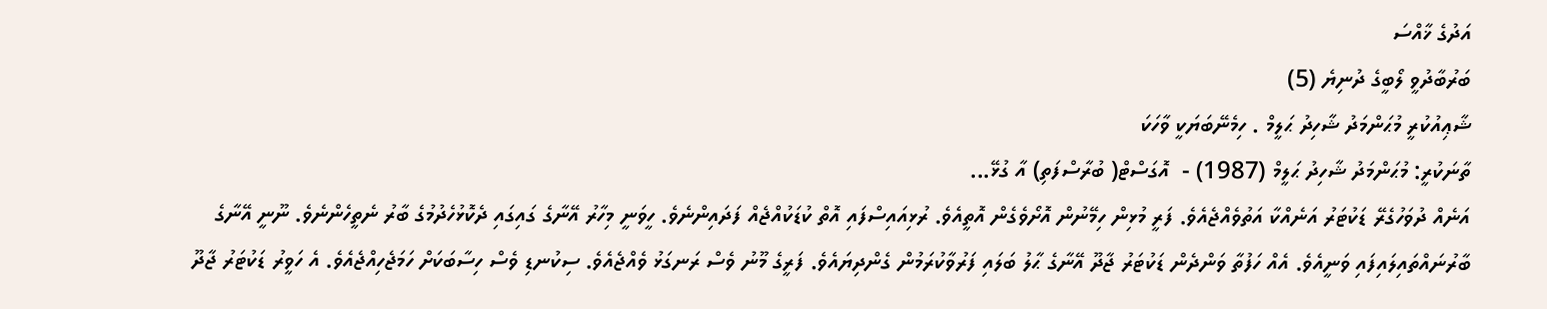އަދުގެ ޚާއްސަ
ބަރުބާދުވީ ލޯބީގެ ދުނިޔެ (5)
ޝާޢިއުކުރީ މުޙަންމަދު ޝާހިދު ޙަލީމް . ހިމެނޭބަޔަކީ ވާހަކަ
ތާނަކުރީ: މުޙަންމަދު ޝާހިދު ޙަލީމް (1987) -  އޮގަސްޓް( ބުރާސްފަތި) އާ ގުޅޭ...
އަނެއް ދުވަހުގެރޭ ޑަކުޓަރު އަނެއްކާ އަތުވެއްޖެއެވެ. ފަރީ މުޅިން ހިމޭނުން އޮށޯވެގެން އޮތީއެވެ. ރުޅިއައިސްފައި އޮތް ކުޑަކުއްޖެއް ފަދައިންނެވެ. ހީވަނީ މިހާރު އޭނާގެ ގައިގައި ދެކޮޅުހެދުމުގެ ބާރު ނެތީހެންނެވެ. ނޫނީ އޭނާގެ ބާރުނައްތައިލައިފައި ވަނީއެވެ. އެއް ހަފުތާ ވަންދެން ޑަކުޓަރު ޖާދޫ އޭނާގެ ޙާލު ބަލައި ފަރުވާކުރަމުން ގެންދިޔައެވެ. ފަރީގެ މޫނު ވެސް ރަނގަޅު ވެއްޖެއެވެ. ސިކުނޑި ވެސް ހިސާބަކަށް ހަމަޖެހިއްޖެއެވެ. އެ ހަވީރު ޑަކުޓަރު ޖާދޫ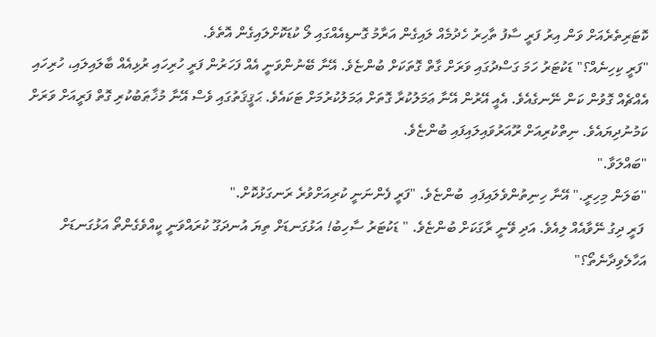ކޮޓަރިތެރެއަށް ވަން އިރު ފަރީ ސާފު ތާހިރު ހެދުމެއް ލައިގެން އަރާމު ގޮނޑިއެއްގައި ލޯ ކުޑަކޮށްލައިގެން އޮތެވެ.
"ފަރީ ކިހިނެއް؟" ޑަކުޓަރު ހަމަ ގަސްދުގައި ވަރަށް ގާތް ގޮތަކަށް ބުންޏެވެ. އޭނާ ބޭނުންވަނީ އެއް ފަހަރުން ފަރީ ހުރިހައި ރުޅިއެއް ބާލައިލައި، ހުރިހައި އެއްޗެއް ގޮވުން ކަން ނޭނގެއެވެ. އެއީ އޭރުން އޭނާ ޢަމަލުކުރާ ގޮތަށް ޢަމަލުކުރުމަށް ޓަކައެވެ. ޙަޤީޤަތުގައި ވެސް އޭނާ މުޚާޠަބުކުރި ގޮތް ފަރީއަށް ވަރަށް ކަމުނުދިޔައެވެ. ނިތްކުރިއަށް ރޫއަރުވައިލައިފައި ބުންޏެވެ.
"ބައްލަވާ."
"ބަލަން މިހިރީ." އޭނާ ހިނިތުންވެލައިފައި  ބުންޏެވެ. "ފަރީ ފެންނަނީ ކުރިއަށްވުރެ ރަނގަޅުކޮށް."
 ފަރީ ދިގު ނޭވާއެއް ލިއެވެ. އަދި ވޭނީ ރާގަކަށް ބުންޏެވެ. " ޑަކުޓަރު ސާހިބު! އަޅުގަނޑަށް ތިޔަ އުނދަގޫ ކުރައްވަނީ ކީއްވެގެންތޯ އަޅުގަނޑަށް އަހާލެވިދާނެތޯ؟"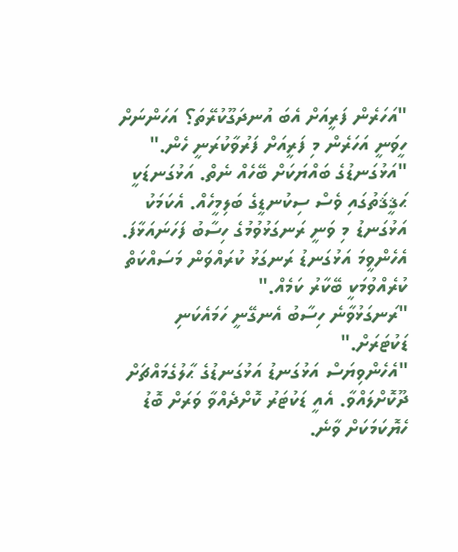"އަހަރެން ފަރީއަށް އެބަ އުނދަގޫކުރޭތަ؟ އަހަންނަށް ހީވަނީ އަހަރެން މި ފަރީއަށް ފަރުވާކުރަނީ ހެން."
"އަޅުގަނޑުގެ ބައްޔަކަށް ބޭހެއް ނެތް. އަޅުގަނޑަކީ ޙަޤީޤަތުގައި ވެސް ސިކުނޑީގެ ބަލިމީހެއް. އެކަމަކު އަޅުގަނޑު މި ވަނީ ރަނގަޅުވުމުގެ ހިސާބު ފަހަނައަޅާފަ. އެހެންވީމަ އަޅުގަނޑު ރަނގަޅު ކުރައްވަން މަސައްކަތް ކުރެއްވުމަކީ ބޭކާރު ކަމެއް."
"ރަނގަޅުވާނެ ހިސާބު އެނގޭނީ ހަމައެކަނި ޑަކުޓަރަށް."
"އެހެންވިޔަސް އަޅުގަނޑު އަޅުގަނޑުގެ ޙާލުގެމައްޗަށް ދޫކޮށްލައްވާ. އެއީ ޑަކުޓަރު ކޮށްދެއްވާ ވަރަށް ބޮޑު ހެޔޮކަމަކަށް ވާނެ.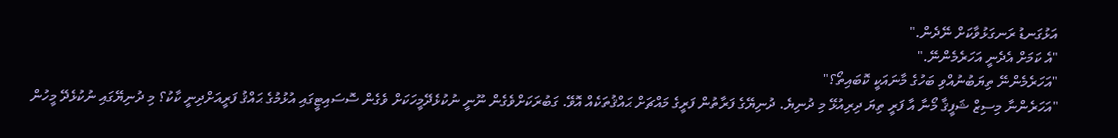އަޅުގަނޑު ރަނގަޅުވާކަށް ނޭދެން."
"އެ ކަމަށް އެދެނީ އަހަރެމެންނޭ."
"އަހަރެމެންނޭ ތިޔަބުނުއްވި ބަހުގެ މާނައަކީ ކޮބައިތޯ؟"
"އަހަރެންނާ މިސިޒް ޝަފީޤާ މޯނާ އާ ފަރީ ތިޔަ ދިރިއުޅޭ މި ދުނިޔެ. ދުނިޔޭގެ ފަރާތުން ފަރީގެ މައްޗަށް ޙައްޤުތަކެއް އޮވޭ. ގަބުރަކަށްވެގެން ނޫނީ ނުކުޅެދޭމީހަކަށް ވެގެން ސޮސައިޓީގައި އުޅުމުގެ ޙައްޤު ފަރީއަށްދިނީ ކާކު؟ މި ދުނިޔޭގައި ނުކުޅެދޭ މީހުން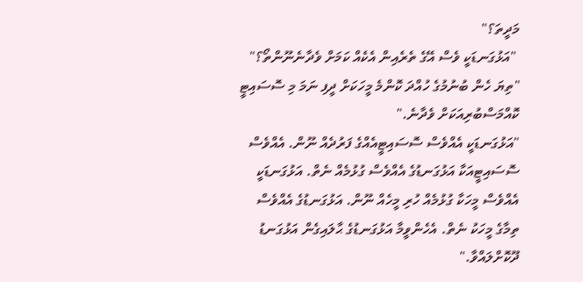މަދީތަ؟"
 "އަޅުގަނޑަކީ ވެސް އޭގެ ތެރެއިން އެކެއް ކަމަށް ވެދާނެނޫންތޯ؟"
"ތިޔަ ހެން ބުނުމުގެ ހުއްދަ ކޮންމެ މީހަކަށް ދީފި ނަމަ މި ސޮސައިޓީ ކޮއްމަސްބުރިއަކަށް ވެދާނެ."
"އަޅުގަނޑަކީ އެއްވެސް ސޮސައިޓީއެއްގެ ފަރުދެއް ނޫން. އެއްވެސް ސޮސައިޓީއަކާ އަޅުގަނޑުގެ އެއްވެސް ގުޅުމެއް ނެތް. އަޅުގަނޑަކީ އެއްވެސް މީހަކާ ގުޅުމެއް ހުރި މީހެއް ނޫން. އަޅުގަނޑުގެ އެއްވެސް ތިމާގެ މީހަކު ނެތް. އެހެންވީމާ އަޅުގަނޑުގެ ޙާލައިގެން އަޅުގަނޑު ދޫކޮށްލައްވާ."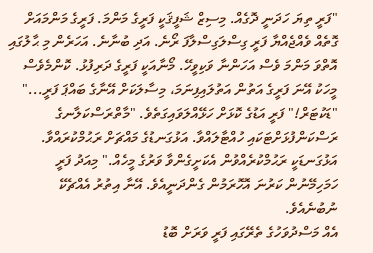"ފަރީ ތިޔަ ހަދަނީ ދޮގެއް. މިސިޒް ޝަފީޤަކީ ފަރީގެ މަންމަ. ފަރީގެ މަންމައަށް ގޮތެއް ވެއްޖެއްޔާ ފަރީ ގިސްލަގިސްލާފަ ރޯނެ. އަދި ބުނާނެ. އަހަރެން މި ޙާލުގައި އޮތްވަ މަންމަ ވެސް އަހަންނާ ވަކިވީހޭ. މޯނާއަކީ ފަރީގެ ދަރިފުޅު. ކޮންމެވެސް މީހަކު އޭނަ ފަރީގެ އަތުން އަތުލައިފިނަމަ، މިސާލަކަށް އޭނާގެ ބައްޕަ ފަރީ..."
"ޑަކުޓަރް!" ފަރީ އަޑުގެ ކޮޅަށް ހަޅޭއްލަވައިގަތެވެ. "މާތްރަސްކަލާނގެ ރަސްކަންފުޅަށްޓަކައި ހުއްޓާލައްވާ. އަޅުގަނޑުގެ މައްޗަށް ރަޙުމްކުރައްވާ. އަޅުގަނޑަކީ ރަޙުމްކުރެއްވުން އެކަށީގެންވާ ވަރުގެ މީހެއް." މިއަދު ފަރީ ހަމަހިމޭނުން ކަރުނަ އޮހޮރަމުން ގެންދަނީއެވެ. އޭނާ އިތުރު އެއްޗެކޭ ނުބުނެއެވެ.
އެއް މަސްދުވަހުގެ ތެރޭގައި ފަރީ ވަރަށް ބޮޑު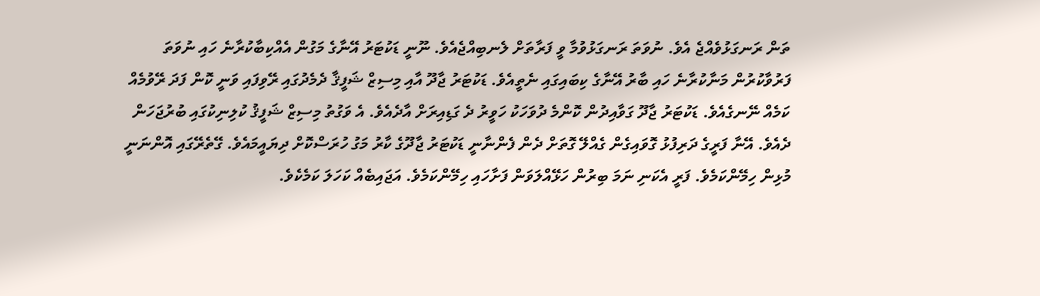ތަން ރަނގަޅުވެއްޖެ އެވެ. ނުވަތަ ރަނގަޅުވުމާ ވީ ފަރާތަށް ލެނބިއްޖެއެވެ. ނޫނީ ޑަކުޓަރު އޭނާގެ މަގުން އެއްކިބާކުރާނެ ހައި ނުވަތަ ފަރުވާކުރުން މަނާކުރާނެ ހައި ބާރު އޭނާގެ ކިބައިގައި ނެތީއެވެ. ޑަކުޓަރު ޖާދޫ އާއި މިސިޒް ޝަފީޤާ ދެމެދުގައި ރޭވިފައި ވަނީ ކޮން ފަދަ ރޭވުމެއް ކަމެއް ނޭނގެއެވެ. ޑަކުޓަރު ޖާދޫ ގަވާއިދުން ކޮންމެ ދުވަހަކު ހަވީރު ދެ ގަޑިއިރަށް އާދެއެވެ. އެ ވަގުތު މިސިޒް ޝަފީޤު ކުލިނިކުގައި ބުރުޖަހަން ދެއެވެ. އޭނާ ފަރީގެ ދަރިފުޅު ގޮވައިގެން ގެއްލޭ ގޮތަށް ދެން ފެންނާނީ ޑަކުޓަރު ޖާދޫގެ ކާރު މަގު ހުރަސްކޮށް ދިޔައީމައެވެ. ގޭތެރޭގައި އޮންނަނީ މުޅިން ހިމޭންކަމެވެ. ފަރީ އެކަނި ނަމަ ބިރުން ހަޅޭއްލަވަން ފަށާހައި ހިމޭންކަމެވެ. އަޖައިބެއް ކަހަލަ ކަމެކެވެ.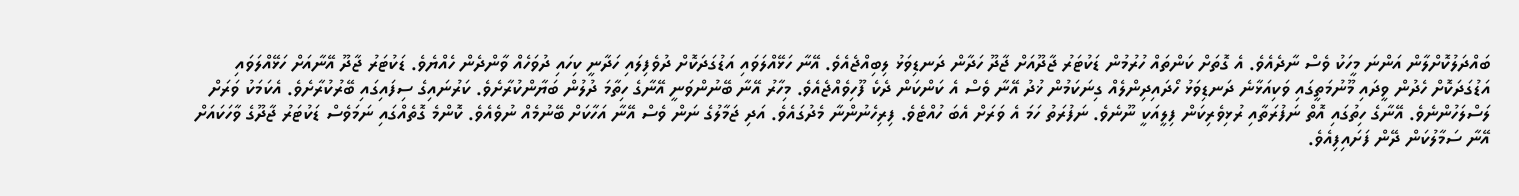ބައްދަލުކޮށްލާން އަންނަ މީހަކު ވެސް ނާދެއެވެ. އެ ގޮތަށް ކަންތައް ހުރުމުން ޑަކުޓަރު ޖާދޫއަށް ޖާދޫ ހަދާން ދަނޑިވަޅު ލިބިއްޖެއެވެ. އޭނާ ހަޅޭއްލަވައި އަޑުގަދަކޮށް ދުވެފިލައި ހަދާނީ ކިހައި ދުވަހެއް ވާންދެން ހެއްޔެވެ. ޑަކުޓަރު ޖާދޫ އޭނާއަށް ހަޅޭއްލަވައި އަޑުގަދަކޮށް ހެދުން ވީދައި މޫނުމަތީގައި ވަކިއަޅާނެ ދަނޑިވަޅު ހޯދައިދިންލެއް ގިނަކަމުން ޚުދު އޭނާ ވެސް އެ ކަންކަން ދެކެ ފޫހިވެއްޖެއެވެ. މިހާރު އޭނާ ބޭނުންވަނީ އޭނާގެ ހިތާމަ ދުލުން ބަޔާންކުރާށެވެ. ކަރުނައިގެ ސިފައިގައި ބޭރުކުރާށެވެ. އެކަމަކު ވަރަށް ލަސްލަހުންނެވެ. އޭނާގެ ހިތުގައި އޮތް ނަފުރަތާއި ރުޅިވެރިކަން ފިލީއަކީ ނޫނެވެ. ނަފުރަތު ހަމަ އެ ވަރަށް އެބަ ހުއްޓެވެ. ފިރިހެނުންނާ މެދުގައެވެ. އަދި ޖަމާލުގެ ނަން ވެސް އޭނާ އަހާކަށް ބޭނުމެއް ނުވެއެވެ. ކޮންމެ ގޮތެއްގައި ނަމަވެސް ޑަކުޓަރު ޖާދޫގެ ވާހަކައަށް އޭނާ ސަމާލުކަން ދޭން ފަށައިފިއެވެ.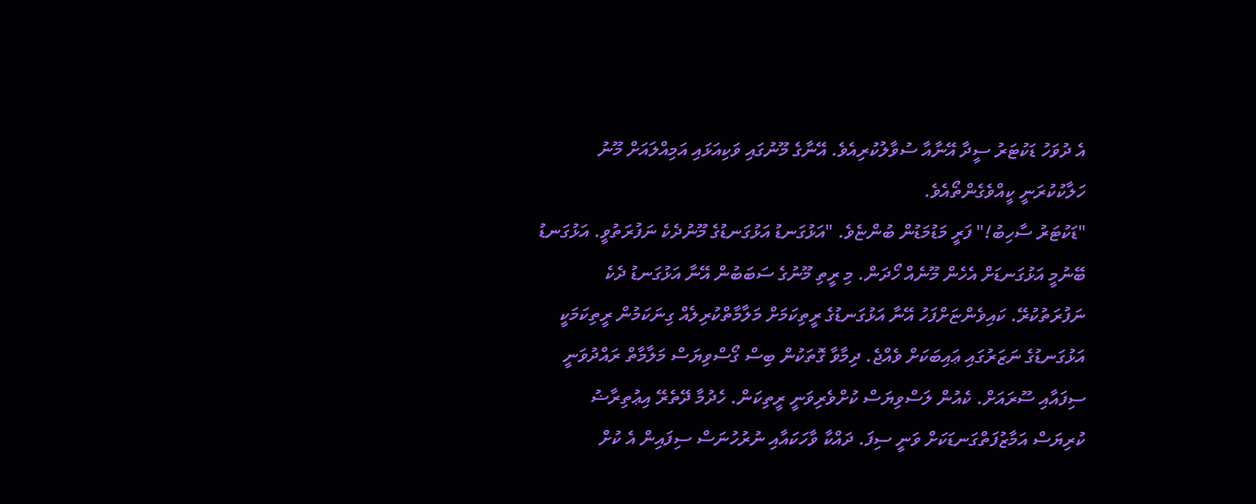އެ ދުވަހު ޑަކުޓަރު ސީދާ އޭނާއާ ސުވާލުކުރިއެވެ. އޭނާގެ މޫނުގައި ވަކިއަޅައި އަމިއްލައަށް މޫނު ހަލާކުކުރަނީ ކީއްވެގެންތޯއެވެ.
"ޑަކުޓަރު ސާހިބު!" ފަރީ މަޑުމަޑުން ބުންޏެވެ. "އަޅުގަނޑު އަޅުގަނޑުގެ މޫނުދެކެ ނަފުރަތުވީ. އަޅުގަނޑު ބޭނުމީ އަޅުގަނޑަށް އެހެން މޫނެއް ހޯދަން. މި ރީތި މޫނުގެ ސަބަބުން އޭނާ އަޅުގަނޑު ދެކެ ނަފުރަތުކުރޭ. ކައިވެންޏަށްފަހު އޭނާ އަޅުގަނޑުގެ ރީތިކަމަށް މަލާމާތްކުރިލެއް ގިނަކަމުން ރީތިކަމަކީ އަޅުގަނޑުގެ ނަޒަރުގައި ޢައިބަކަށް ވެއްޖެ. ދިމާވާ ގޮތަކުން ބިސް ގޯސްވިޔަސް މަލާމާތް ރައްދުވަނީ ސިފައާއި ސޫރައަށް. ކެއުން ލަސްވިޔަސް ކުށްވެރިވަނީ ރީތިކަން. ހެދުމާ ދޭތެރޭ އިޢުތިރާޟު ކުރިޔަސް އަމާޒުފަތްގަނޑަކަށް ވަނީ ސިފަ. ދައްކާ ވާހަކައާއި ނުރުހުނަސް ސިފައިން އެ ކުށް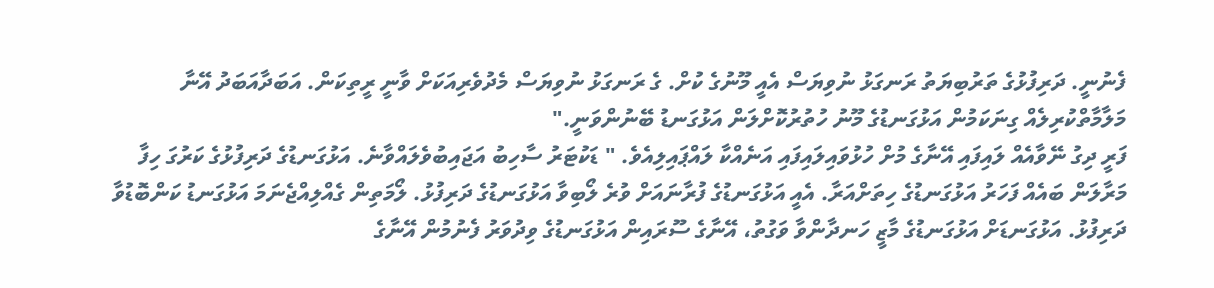ފެނުނީ. ދަރިފުޅުގެ ތަރުބިޔަތު ރަނގަޅު ނުވިޔަސް އެއީ މޫނުގެ ކުށް. ގެ ރަނގަޅު ނުވިޔަސް މެދުވެރިއަކަށް ވާނީ ރީތިކަން. އަބަދާއަބަދު އޭނާ މަލާމާތްކުރިލެއް ގިނަކަމުން އަޅުގަނޑުގެ މޫނު ހުތުރުކޮށްލަން އަޅުގަނޑު ބޭނުންވަނީ."
ފަރީ ދިގު ނޭވާއެއް ލައިފައި އޭނާގެ މުށް ހުޅުވައިލައިފައި އަނެއްކާ ލައްޕައިލިއެވެ. " ޑަކުޓަރު ސާހިބު އަޖައިބުވެލައްވާނެ. އަޅުގަނޑުގެ ދަރިފުޅުގެ ކަރުގަ ހިފާ މަރާލަން ބައެއް ފަހަރު އަޅުގަނޑުގެ ހިތަށްއަރާ. އެއީ އަޅުގަނޑުގެ ފުރާނައަށް ވުރެ ލޯބިވާ އަޅުގަނޑުގެ ދަރިފުޅު. ލޯމަތިން ގެއްލިއްޖެނަމަ އަޅުގަނޑު ކަންބޮޑުވާ ދަރިފުޅު. އަޅުގަނޑަށް އަޅުގަނޑުގެ މާޒީ ހަނދާންވާ ވަގުތު، އޭނާގެ ސޫރައިން އަޅުގަނޑުގެ ވިދުވަރު ފެނުމުން އޭނާގެ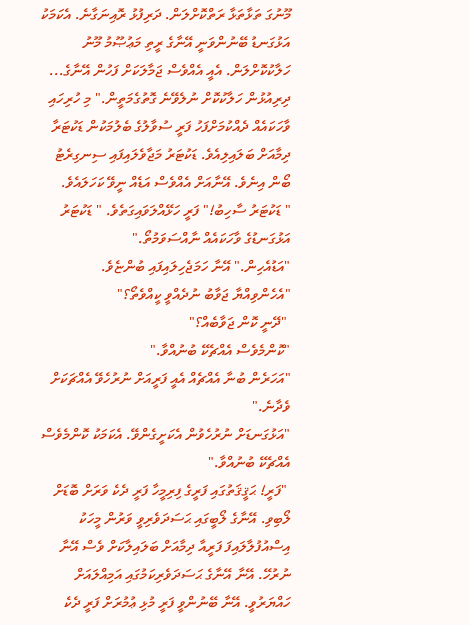މޫނުގަ ތަޅާތަޅާ ރަތްކޮށްލަން. ދަރިފުޅު ރޮއިނަގާނެ. އެކަމަކު އަޅުގަނޑު ބޭނުންވަނީ އޭނާގެ ރީތި މަޢުޞޫމު މޫނު ހަލާކުކޮށްލަން. އެއީ އެއްވެސް ޖަމާލަކަށް ފަހުން އޭނާގެ... ދިރިއުޅުން ހަލާކުކޮށް ނުލެވޭނެ ގޮތުގެމަތީން." މި ހުރިހައި ވާހަކައެއް ދެއްކުމަށްފަހު ފަރީ ސުވާލުގެ ބެލުމަކުން ޑަކުޓަރާ ދިމާއަށް ބަލައިލިއެވެ. ޑަކުޓަރު މަޖާވެލައިފައި ސިނގިރެޓު ބޯން އިނެވެ. އޭނާއަށް އެއްވެސް އަޑެއް ނީވޭ ކަހަލައެވެ.
" ޑަކުޓަރު ސާހިބު!" ފަރީ ހަޅޭއްލަވައިގަތެވެ. " ޑަކުޓަރު އަޅުގަނޑުގެ ވާހަކައެއް ނާއްސަވަމުތޯ."
"އަޑުއެހިން." އޭނާ ހަމަޖެހިލައިފައި ބުންޏެވެ.
"އެހެންވިއްޔާ ޖަވާބު ނުދެއްވީ ކީއްވެތޯ؟"
 "ދޭނީ ކޮން ޖަވާބެއް؟"
"ކޮންމެވެސް އެއްޗެކޭ ބުނުއްވާ."
"އަހަރެން ބުނާ އެއްޗެއް އެއީ ފަރީއަށް ނުރުހެވޭ އެއްޗަކަށް ވެދާނެ."
"އަޅުގަނޑަށް ނުރުހެވުން އެކަށީގެންވޭ. އެކަމަކު ކޮންމެވެސް އެއްޗެކޭ ބުނުއްވާ."
 "ފަރީ! ޙަޤީޤަތުގައި ފަރީގެ ފިރިމީހާ ފަރީ ދެކެ ވަރަށް ބޮޑަށް ލޯބިވި. އޭނާގެ ލޯބީގައި ޙަސަދަވެރިވީ ވަރުން މީހަކު އިސްއުފުލާލައިފަ ފަރީއާ ދިމާއަށް ބަލައިލާކަށް ވެސް އޭނާ ނުރުހޭ. އޭނާ އޭނާގެ ޙަސަދަވެރިކަމުގައި އަމިއްލައަށް ހައްޔަރުވީ. އޭނާ ބޭނުންވީ ފަރީ މުޅި ޢުމުރަށް ފަރީ ދެކެ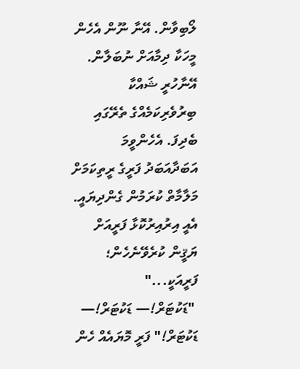ލޯބިވާން. އޭނާ ނޫން އެހެން މީހަކާ ދިމާއަށް ނުބަލާން. އޭނާހުރީ ޝައްކާ ބިރުވެރިކަމެއްގެ ތެރޭގައި ބެދިފަ. އެހެންވީމަ އަބަދާއަބަދު ފަރީގެ ރީތިކަމަށް މަލާމާތް ކުރަމުން ގެންދިޔައީ. އެއީ އިރުއިރުކޮޅާ ފަރީއަށް ޔަޤީން ކުރެވޭނެހެން؛ ފަރީއަކީ..."
 "ޑަކުޓަރް!— ޑަކުޓަރް!— ޑަކުޓަރް!" ފަރީ މޮޔައެއް ހެން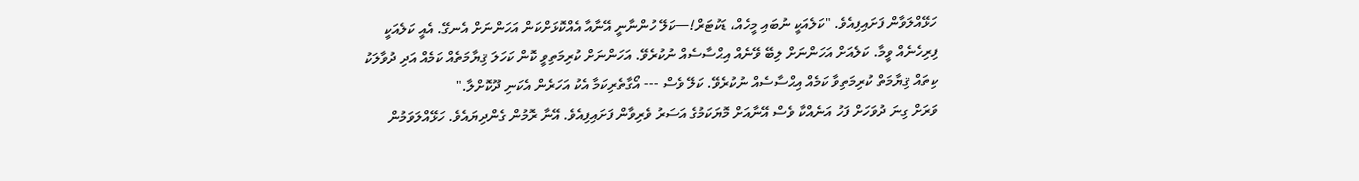ހަޅޭއްލަވާން ފަށައިފިއެވެ. "ކަލެއަކީ ނުބައި މީހެއް، ޑަކުޓަރް!—ކަލޭ ހުންނާނީ އޭނާއާ އެއްކޮޅަށްކަން އަހަންނަށް އެނގޭ. އެއީ ކަލެއަކީ ފިރިހެނެއް ވީމާ. ކަލެއަށް އަހަންނަށް ލިބޭ ވޭނެއް އިޙްސާސެއް ނުކުރެވޭ. އަހަންނަށް ކުރިމަތިވީ ކޮން ކަހަލަ ޤިޔާމަތެއް ކަމެއް އަދި ދުވާލަކު ކިތައް ޤިޔާމަތް ކުރިމަތިވާ ކަމެއް އިޙްސާސެއް ނުކުރެވޭ. ކަލޭ ވެސް --- އޯގާތެރިކަމާ އެކު އަހަރެން އެކަނި ދޫކޮށްލާ."
ވަރަށް ގިނަ ދުވަހަށް ފަހު އަނެއްކާ ވެސް އޭނާއަށް މޮޔަކަމުގެ އަސަރު ވެރިވާން ފަށައިފިއެވެ. އޭނާ ރޮމުން ގެންދިޔައެވެ. ހަޅޭއްލަވަމުން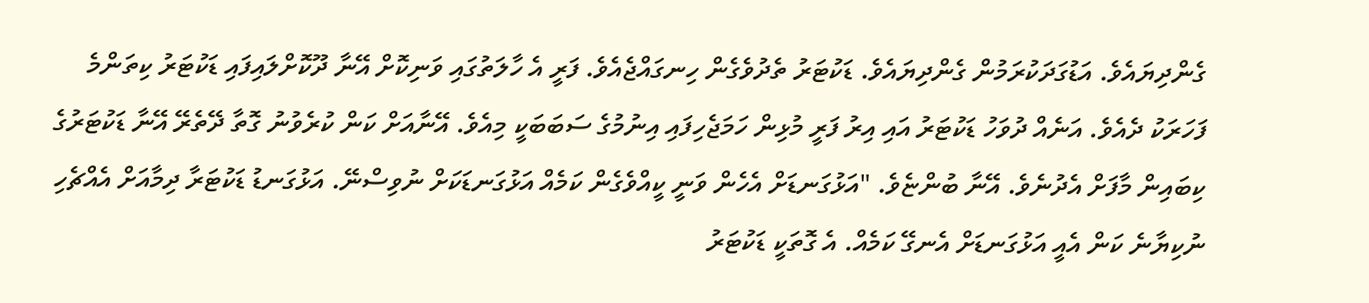ގެންދިޔައެވެ. އަޑުގަދަކުރަމުން ގެންދިޔައެވެ. ޑަކުޓަރު ތެދުވެގެން ހިނގައްޖެއެވެ. ފަރީ އެ ހާލަތުގައި ވަނިކޮށް އޭނާ ދޫކޮށްލައިފައި ޑަކުޓަރު ކިތަންމެ ފަހަރަކު ދެއެވެ. އަނެއް ދުވަހު ޑަކުޓަރު އައި އިރު ފަރީ މުޅިން ހަމަޖެހިފައި އިނުމުގެ ސަބަބަކީ މިއެވެ. އޭނާއަށް ކަން ކުރެވުނު ގޮތާ ދޭތެރޭ އޭނާ ޑަކުޓަރުގެ ކިބައިން މާފަށް އެދުނެވެ. އޭނާ ބުންޏެވެ. "އަޅުގަނޑަށް އެހެން ވަނީ ކީއްވެގެން ކަމެއް އަޅުގަނޑަކަށް ނުވިސްނޭ. އަޅުގަނޑު ޑަކުޓަރާ ދިމާއަށް އެއްޗެހި ނުކިޔާނެ ކަން އެއީ އަޅުގަނޑަށް އެނގޭ ކަމެއް. އެ ގޮތަކީ ޑަކުޓަރު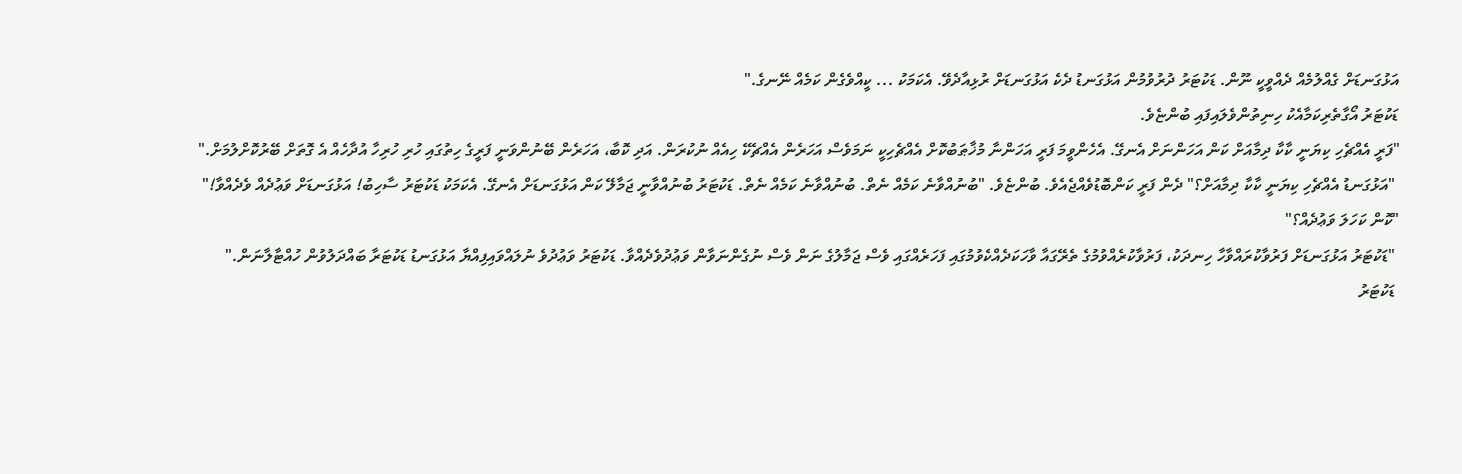އަޅުގަނޑަށް ގެއްލުމެއް ދެއްވީކީ ނޫން. ޑަކުޓަރު ދުރުވުމުން އަޅުގަނޑު ދެކެ އަޅުގަނޑަށް ރުޅިއާދެވޭ. އެކަމަކު ... ކީއްވެގެން ކަމެއް ނޭނގެ."
ޑަކުޓަރު އޯގާތެރިކަމާއެކު ހިނިތުންވެލައިފައި ބުންޏެވެ.
"ފަރީ އެއްޗެހި ކިޔަނީ ކާކާ ދިމާއަށް ކަން އަހަންނަށް އެނގޭ. އެހެންވީމަ ފަރީ އަހަންނާ މުޚާޠަބުކޮށް އެއްޗެހިކީ ނަމަވެސް އަހަރެން އެއްޗެކޭ ހިއެއް ނުކުރަން. އަދި ކޮބާ، އަހަރެން ބޭނުންވަނީ ފަރީގެ ހިތުގައި ހުރި ހުރިހާ އުދާހެއް އެ ގޮތަށް ބޭރުކޮށްލުމަށް."
 "އަޅުގަނޑު އެއްޗެހި ކިޔަނީ ކާކާ ދިމާއަށް؟" ދެން ފަރީ ކަންބޮޑުވެއްޖެއެވެ. ބުންޏެވެ. "ބުނުއްވާނެ ކަމެއް ނެތް. ބުނުއްވާނެ ކަމެއް ނެތް. ޑަކުޓަރު ބުނުއްވާނީ ޖަމާލޭ ކަން އަޅުގަނޑަށް އެނގޭ. އެކަމަކު ޑަކުޓަރު ސާހިބު! އަޅުގަނޑަށް ވަޢުދެއް ވެދެއްވާ!"
"ކޮން ކަހަލަ ވަޢުދެއް؟"
 "ޑަކުޓަރު އަޅުގަނޑަށް ފަރުވާކުރައްވާހާ ހިނދަކު، ފަރުވާކުރެއްވުމުގެ ތެރޭގައާ ވާހަކަދެއްކެވުމުގައި ފަހަރެއްގައި ވެސް ޖަމާލުގެ ނަން ވެސް ނުގެންނަވާން ވަޢުދުވެދެއްވާ. ޑަކުޓަރު ވަޢުދުވެ ނުލައްވައިފިއްޔާ އަޅުގަނޑު ޑަކުޓަރާ ބައްދަލުވުން ހުއްޓާލާނަން."
 ޑަކުޓަރު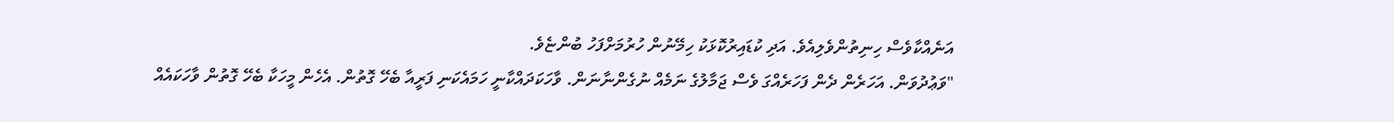އަނެއްކާވެސް ހިނިތުންވެލިއެވެ. އަދި ކުޑައިރުކޮޅަކު ހިމޭނުން ހުރުމަށްފަހު ބުންޏެވެ.
"ވަޢުދުވަން. އަހަރެން ދެން ފަހަރެއްގަ ވެސް ޖަމާލުގެ ނަމެއް ނުގެންނާނަން. ވާހަކަދައްކާނީ ހަމައެކަނި ފަރީއާ ބެހޭ ގޮތުން. އެހެން މީހަކާ ބެހޭ ގޮތުން ވާހަކައެއް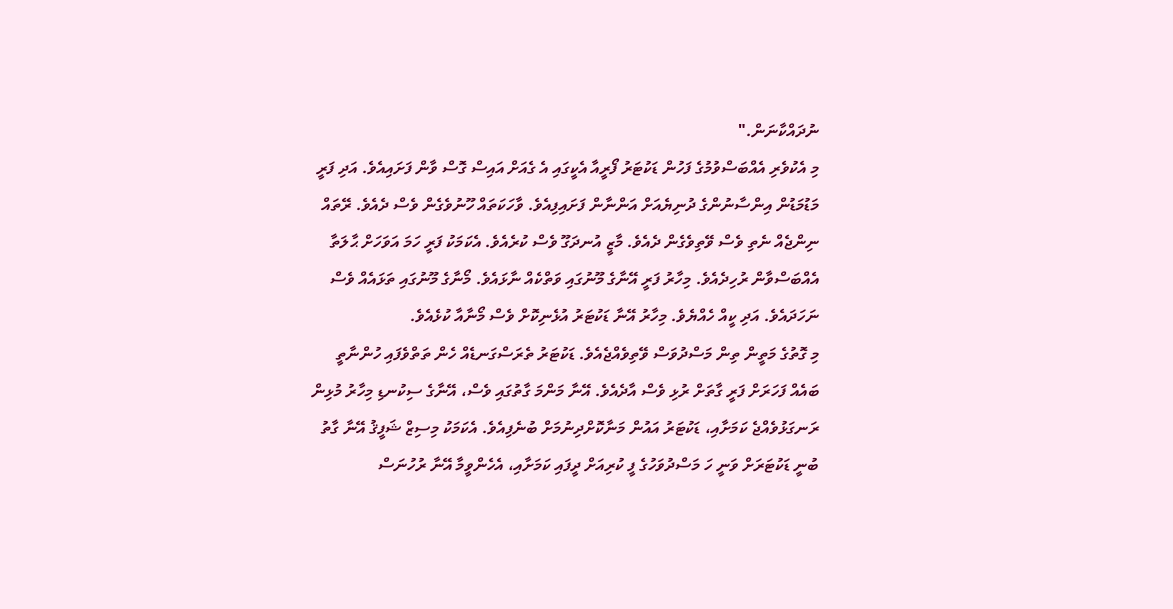ނުދައްކާނަން."
މި އެކުވެރި އެއްބަސްވުމުގެ ފަހުން ޑަކުޓަރު ފޯރީއާ އެކީގައި އެ ގެއަށް އައިސް ގޮސް ވާން ފަށައިއެވެ. އަދި ފަރީ މަޑުމަޑުން އިންސާނުންގެ ދުނިޔެއަށް އަންނާން ފަށައިފިއެވެ. ވާހަކަތައް ހޫނުވެގެން ވެސް ދެއެވެ. ރޭތައް ނިންޖެއް ނެތި ވެސް ވޭތިވެގެން ދެއެވެ. މާޒީ އުނދަގޫ ވެސް ކުރެއެވެ. އެކަމަކު ފަރީ ހަމަ އަވަހަށް ޙާލަތާ އެއްބަސްވާން ރުހިދެއެވެ. މިހާރު ފަރީ އޭނާގެ މޫނުގައި ވަތްކެއް ނާޅައެވެ. މޯނާގެ މޫނުގައި ތަޅައެއް ވެސް ނަހަދައެވެ. އަދި ކީއް ހެއްޔެވެ. މިހާރު އޭނާ ޑަކުޓަރު އުޅެނިކޮށް ވެސް މޯނާއާ ކުޅެއެވެ.
މި ގޮތުގެ މަތީން ތިން މަސްދުވަސް ވޭތިވެއްޖެއެވެ. ޑަކުޓަރު ތެރަސްގަނޑެއް ހެން ތަތްވެފައި ހުންނާތީ ބައެއް ފަހަރަށް ފަރީ ގާތަށް ރުޅި ވެސް އާދެއެވެ. އޭނާ މަންމަ ގާތުގައި ވެސް، އޭނާގެ ސިކުނޑި މިހާރު މުޅިން ރަނގަޅުވެއްޖެ ކަމަށާއި، ޑަކުޓަރު އައުން މަނާކޮށްދިނުމަށް ބުނެފިއެވެ. އެކަމަކު މިސިޒް ޝަފީޤު އޭނާ ގާތު ބުނީ ޑަކުޓަރަށް ވަނީ ހަ މަސްދުވަހުގެ ފީ ކުރިއަށް ދީފައި ކަމަށާއި، އެހެންވީމާ އޭނާ ރުހުނަސް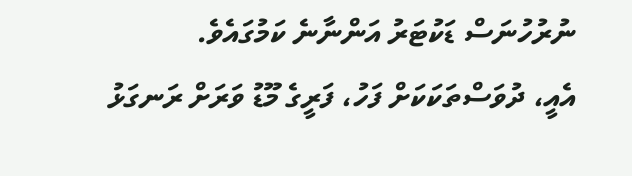ނުރުހުނަސް ޑަކުޓަރު އަންނާނެ ކަމުގައެވެ.
އެއީ، ދުވަސްތަކަކަށް ފަހު، ފަރީގެ މޫޑު ވަރަށް ރަނގަޅު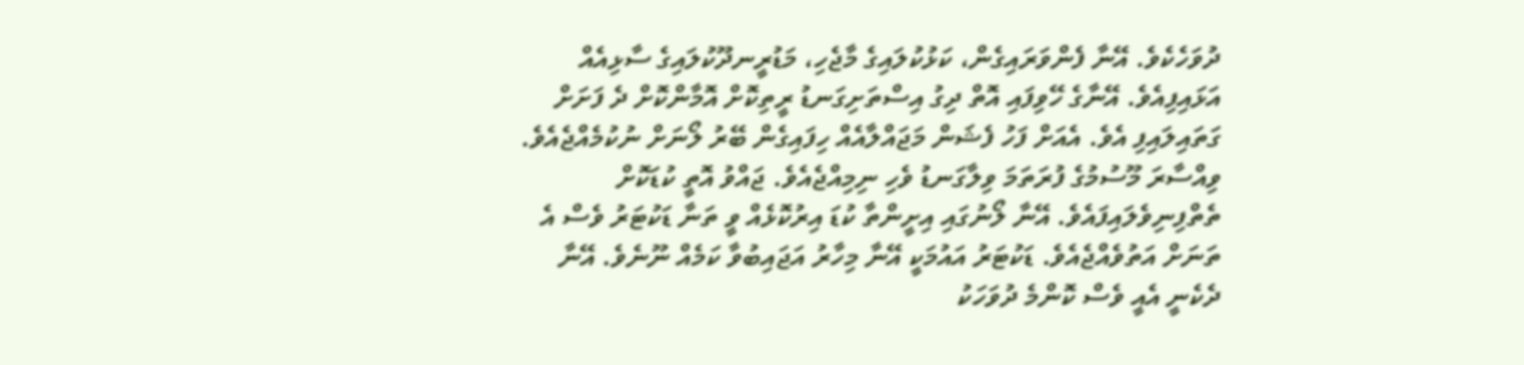ދުވަހެކެވެ. އޭނާ ފެންވަރައިގެން، ކަޅުކުލައިގެ މާޖެހި، މަޑުރީނދޫކުލައިގެ ސާޅިއެއް އަޅައިފިއެވެ. އޭނާގެ ހޭވިފައި އޮތް ދިގު އިސްތަށިގަނޑު ރީތިކޮށް އޮމާންކޮށް ދެ ފަށަށް ގަތައިލައިފި އެވެ. އެއަށް ފަހު ފެޝަން މަޖައްލާއެއް ހިފައިގެން ބޭރު ލޯނަށް ނުކުމެއްޖެއެވެ. ވިއްސާރަ މޫސުމުގެ ފުރަތަމަ ވިލާގަނޑު ވެހި ނިމިއްޖެއެވެ. ޖައްވު އޮތީ ކުޑަކޮށް ތެތްފިނިވެލައިފައެވެ. އޭނާ ލޯނުގައި އިށީންތާ ކުޑަ އިރުކޮޅެއް ވީ ތަނާ ޑަކުޓަރު ވެސް އެ ތަނަށް އަތުވެއްޖެއެވެ. ޑަކުޓަރު އައުމަކީ އޭނާ މިހާރު އަޖައިބުވާ ކަމެއް ނޫނެވެ. އޭނާ ދެކެނީ އެއީ ވެސް ކޮންމެ ދުވަހަކު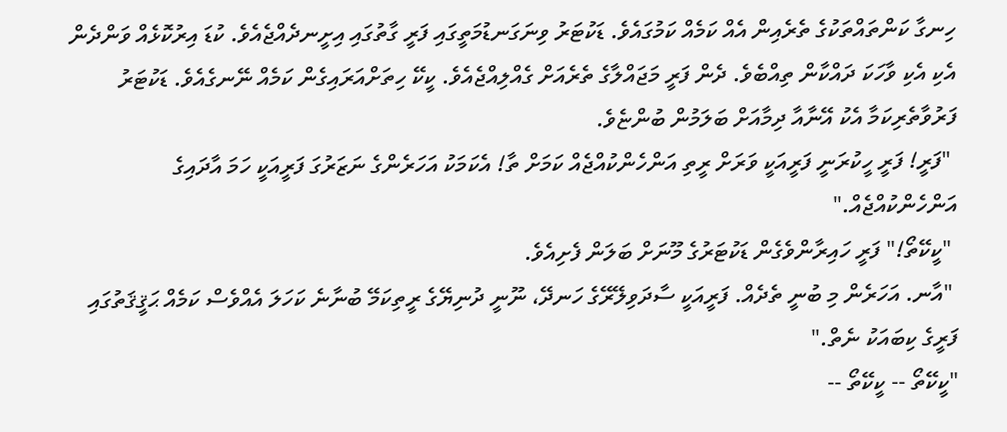ހިނގާ ކަންތައްތަކުގެ ތެރެއިން އެއް ކަމެއް ކަމުގައެވެ. ޑަކުޓަރު ވިނަގަނޑުމަތީގައި ފަރީ ގާތުގައި އިށީނދެއްޖެއެވެ. ކުޑަ އިރުކޮޅެއް ވަންދެން އެކި އެކި ވާހަކަ ދައްކާން ތިއްބެވެ. ދެން ފަރީ މަޖައްލާގެ ތެރެއަށް ގެއްލިއްޖެއެވެ. ކީކޭ ހިތަށްއަރައިގެން ކަމެއް ނޭނގެއެވެ. ޑަކުޓަރު ފަރުވާތެރިކަމާ އެކު އޭނާއާ ދިމާއަށް ބަލަމުން ބުންޏެވެ.
 "ފަރީ! ފަރީ ހީކުރަނީ ފަރީއަކީ ވަރަށް ރީތި އަންހެންކުއްޖެއް ކަމަށް ތާ! އެކަމަކު އަހަރެންގެ ނަޒަރުގަ ފަރީއަކީ ހަމަ އާދައިގެ އަންހެންކުއްޖެއް."
 "ކީކޭތޯ!" ފަރީ ހައިރާންވެގެން ޑަކުޓަރުގެ މޫނަށް ބަލަން ފެށިއެވެ.
 "އާނ. އަހަރެން މި ބުނީ ތެދެއް. ފަރީއަކީ ސާދަވިލޭރޭގެ ހަނދޭ، ނޫނީ ދުނިޔޭގެ ރީތިކަމޭ ބުނާނެ ކަހަލަ އެއްވެސް ކަމެއް ޙަޤީޤަތުގައި ފަރީގެ ކިބައަކު ނެތް."
"ކީކޭތޯ -- ކީކޭތޯ --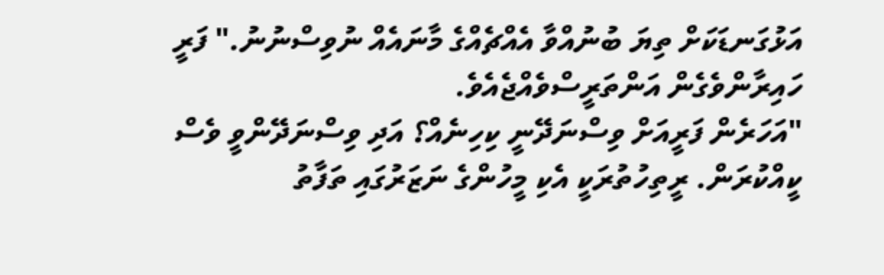އަޅުގަނޑަކަށް ތިޔަ ބުނުއްވާ އެއްޗެއްގެ މާނައެއް ނުވިސްނުނު." ފަރީ ހައިރާންވެގެން އަންތަރީސްވެއްޖެއެވެ.
"އަހަރެން ފަރީއަށް ވިސްނަދޭނީ ކިހިނެއް؟ އަދި ވިސްނަދޭންވީ ވެސް ކީއްކުރަން. ރީތިހުތުރަކީ އެކި މީހުންގެ ނަޒަރުގައި ތަފާތު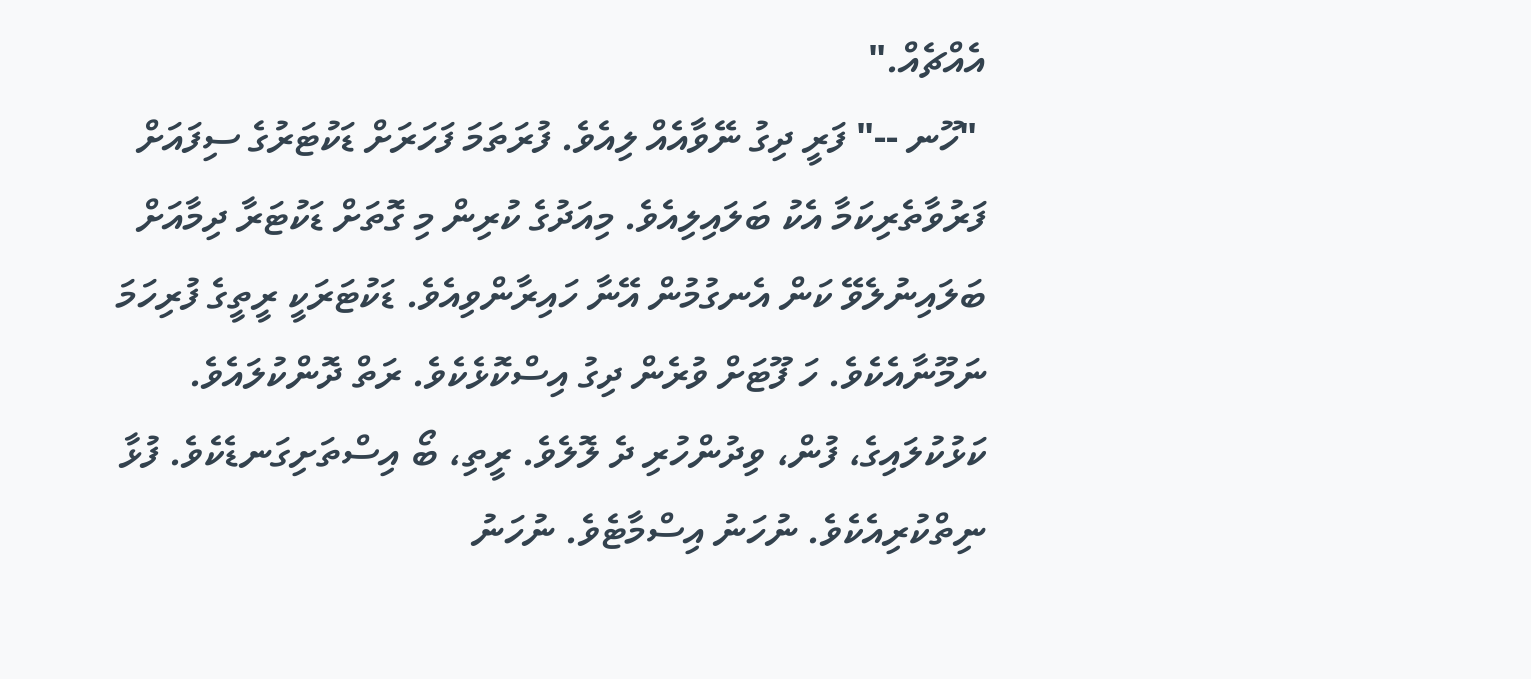އެއްޗެއް."
 "ހޫނ --" ފަރީ ދިގު ނޭވާއެއް ލިއެވެ. ފުރަތަމަ ފަހަރަށް ޑަކުޓަރުގެ ސިފައަށް ފަރުވާތެރިކަމާ އެކު ބަލައިލިއެވެ. މިއަދުގެ ކުރިން މި ގޮތަށް ޑަކުޓަރާ ދިމާއަށް ބަލައިނުލެވޭ ކަން އެނގުމުން އޭނާ ހައިރާންވިއެވެ. ޑަކުޓަރަކީ ރީތީގެ ފުރިހަމަ ނަމޫނާއެކެވެ. ހަ ފޫޓަށް ވުރެން ދިގު އިސްކޮޅެކެވެ. ރަތް ދޮންކުލައެވެ. ކަޅުކުލައިގެ، ފުން، ވިދުންހުރި ދެ ލޮލެވެ. ރީތި، ބޯ އިސްތަށިގަނޑެކެވެ. ފުޅާ ނިތްކުރިއެކެވެ. ނުހަނު އިސްމާޓެވެ. ނުހަނު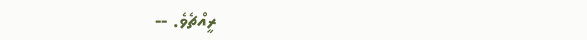ރީއްޗެވެ. --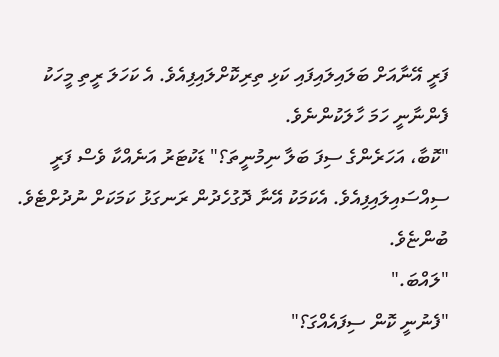ފަރީ އޭނާއަށް ބަލައިލައިފައި ކަޅި ތިރިކޮށްލައިފިއެވެ. އެ ކަހަލަ ރީތި މީހަކު ފެންނާނީ ހަމަ ހާލަކުންނެވެ.
"ކޮބާ، އަހަރެންގެ ސިފަ ބަލާ ނިމުނީތަ؟" ޑަކުޓަރު އަނެއްކާ ވެސް ފަރީ ސިއްސައިލައިފިއެވެ. އެކަމަކު އޭނާ ދޮގުހެދުން ރަނގަޅު ކަމަކަށް ނުދުށްޓެވެ. ބުންޏެވެ.
"ލައްބަ."
"ފެނުނީ ކޮން ސިފައެއްގަ؟"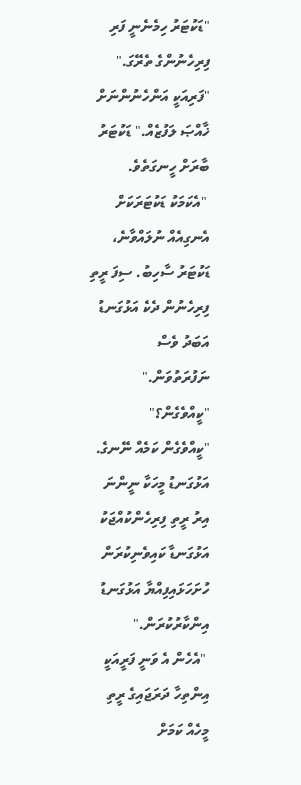"ޑަކުޓަރު ހިމެނެނީ ފަރި ފިރިހެނުންގެ ތެރޭގަ."
"ފަރިއަކީ އަންހެނުންނަށް ޚާއްޞަ ލަފުޒެއް." ޑަކުޓަރު ބާރަށް ހީނގަތެވެ.
 "އެކަމަކު ޑަކުޓަރަކަށް އެނގިއެއް ނުލައްވާނެ، ޑަކުޓަރު ސާހިބު. ސިފަ ރީތި ފިރިހެނުން ދެކެ އަޅުގަނޑު އަބަދު ވެސް ނަފުރަތުވަން."
"ކީއްވެގެން؟"
"ކީއްވެގެން ކަމެއް ނޭނގެ. އަޅުގަނޑު މީހަކާ ނީންނަ އިރު ރީތި ފިރިހެންކުއްޖަކު އަޅުގަނޑާ ކައިވެނިކުރަން ހުށަހަޅައިފިއްޔާ އަޅުގަނޑު އިންކާރުކުރަން."
 "އެހެން އެ ވަނީ ފަރީއަކީ އިންތިހާ ދަރަޖައިގެ ރީތި މީހެއް ކަމަށް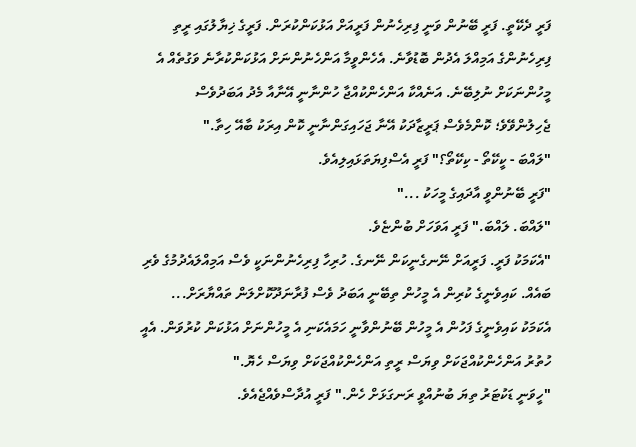ފަރީ ދެކޭތީ. ފަރީ ބޭނުން ވަނީ ފިރިހެނުން ފަރީއަށް އަޅުކަންކުރަން. ފަރީގެ ޚިޔާލުގައި ރީތި ފިރިހެނުންގެ އަމިއްލަ އެދުން ބޮޑުވާނެ. އެހެންވީމާ އަންހެނުންނަށް އަޅުކަންކުރާނެ ވަގުތެއް އެ މީހުންނަކަށް ނުލިބޭނެ. އަނެއްކާ އަންހެންކުއްޖާ ހުންނާނީ އޭނާއާ މެދު އަބަދުވެސް ޖެހިލުންވޭވެ؛ ކޮންމެވެސް ޕަރީޒާދަކު އޭނާ ޖަހައިގަންނާނީ ކޮން އިރަކު ބާއޭ ހިތާ."
"ލައްބަ - ކީކޭތޯ - ކިކޭތޯ؟" ފަރީ އެސްފިޔަތަޅައިލިއެވެ.
"ފަރީ ބޭނުންވީ އާދައިގެ މީހަކު ..."
"ލައްބަ. ލައްބަ." ފަރީ އަވަހަށް ބުންޏެވެ.
"އެކަމަކު ފަރީ. ފަރީއަށް ނޭނގެނީކަން ނޭނގެ. ހުރިހާ ފިރިހެނުންނަކީ ވެސް އަމިއްލައެދުމުގެ ވެރި ބައެއް. ކައިވެނީގެ ކުރިން އެ މީހުން ތިބޭނީ އަބަދު ވެސް ފުރާނަދޫކޮށްލަން ތައްޔާރަށް... އެކަމަކު ކައިވެނީގެ ފަހުން އެ މީހުން ބޭނުންވާނީ ހަމައެކަނި އެ މީހުންނަށް އަޅުކަން ކުރުވަން. އެއީ ހުތުރު އަންހެންކުއްޖަކަށް ވިޔަސް ރީތި އަންހެންކުއްޖަކަށް ވިޔަސް ހެޔޮ."
"ހީވަނީ ޑަކުޓަރު ތިޔަ ބުނުއްވީ ރަނގަޅަށް ހެން." ފަރީ އުދާސްވެއްޖެއެވެ.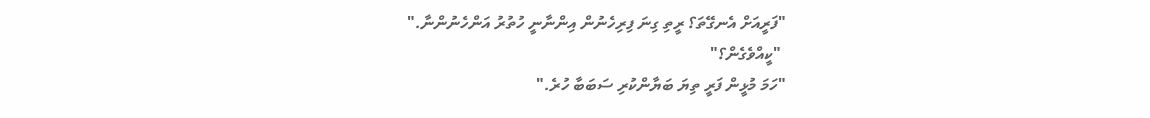"ފަރީއަށް އެނގޭތަ؟ ރީތި ގިނަ ފިރިހެނުން އިންނާނީ ހުތުރު އަންހެނުންނާ."
 "ކީއްވެގެން؟"
"ހަމަ މުޅީން ފަރީ ތިޔަ ބަޔާންކުރި ސަބަބާ ހުރެ."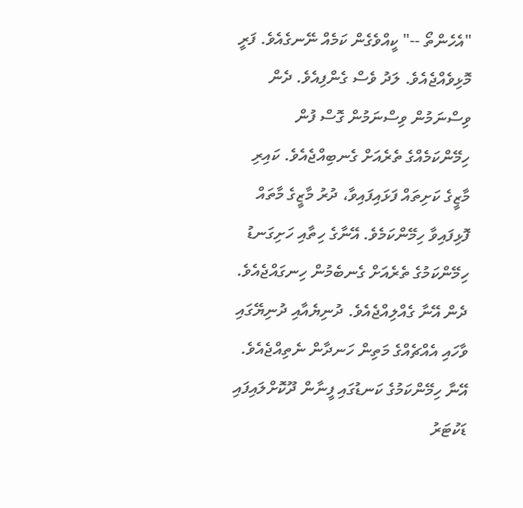"އެހެންތޯ --" ކީއްވެގެން ކަމެއް ނޭނގެއެވެ. ފަރީ މޮޅިވެއްޖެއެވެ. ލަދު ވެސް ގެންފިއެވެ. ދެން ވިސްނަމުން ވިސްނަމުން ގޮސް ފުން ހިމޭންކަމެއްގެ ތެރެއަށް ގެނބިއްޖެއެވެ. ކައިރި މާޒީގެ ކަށިތައް ފަޅައިފައިވާ، ދުރު މާޒީގެ މާތައް ފޮޅިފައިވާ ހިމޭންކަމެވެ. އޭނާގެ ހިތާއި ހަށިގަނޑު ހިމޭންކަމުގެ ތެރެއަށް ގެނބެމުން ހިނގައްޖެއެވެ. ދެން އޭނާ ގެއްލިއްޖެއެވެ. ދުނިޔެއާއި ދުނިޔޭގައި ވާހައި އެއްޗެއްގެ މަތިން ހަނދާން ނެތިއްޖެއެވެ. އޭނާ ހިމޭންކަމުގެ ކަނޑުގައި ފީނާން ދޫކޮށްލައިފައި ޑަކުޓަރު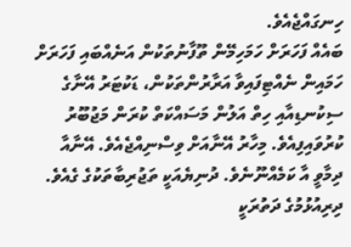ހިނގައްޖެއެވެ.
ބައެއް ފަހަރަށް ހަމަހިމޭން ތޫފާނުތަކުން އަނެއްބައި ފަހަރަށް ހަމައިން ނެއްޓިފައިވާ އަރާރުންތަކުން، ޑަކުޓަރު އޭނާގެ ސިކުނޑިއާއި ހިތް އަލުން މަސައްކަތް ކުރަން މަޖުބޫރު ކުރުވައިފިއެވެ. މިހާރު އޭނާއަށް ވިސްނިއްޖެއެވެ. އޭނާއާ ދިމާވީ އާ ކަމެއްނޫނެވެ. ދުނިޔެއަކީ ތަޖުރިބާތަކުގެ ގެއެވެ. ދިރިއުޅުމުގެ ދަތުރަކީ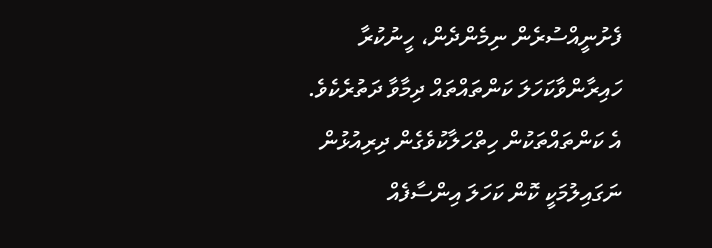ފެށުނީއްސުރެން ނިމެންދެން، ހީނުކުރާ ހައިރާންވާކަހަލަ ކަންތައްތައް ދިމާވާ ދަތުރެކެވެ. އެ ކަންތައްތަކުން ހިތްހަލާކުވެގެން ދިރިއުޅުން ނަގައިލުމަކީ ކޮން ކަހަލަ އިންސާފެއް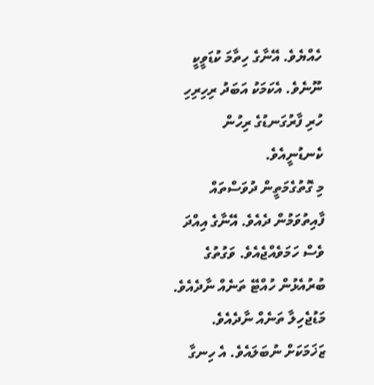ހެއްޔެވެ. އޭނާގެ ހިތާމަ ކުޑަވީކީ ނޫނެވެ. އެކަމަކު އަބަދު ރިހިރިހި ހުރި ފާރުގަނޑުގެ ރިހުން ކެނޑުނީއެވެ.
މި ގޮތުގެމަތީން ދުވަސްތައް ފާއިތުވަމުން ދެއެވެ. އޭނާގެ އިއްދަ ވެސް ހަމަވެއްޖެއެވެ. ވަގުތުގެ ބުރުއެޅުން ހުއްޓޭ ތަނެއް ނާދެއެވެ. މަޑުޖެހިލާ ތަނެއް ނާދެއެވެ. ޒަޚަމަކަށް ނުބަލައެވެ. އެ ހިނގާ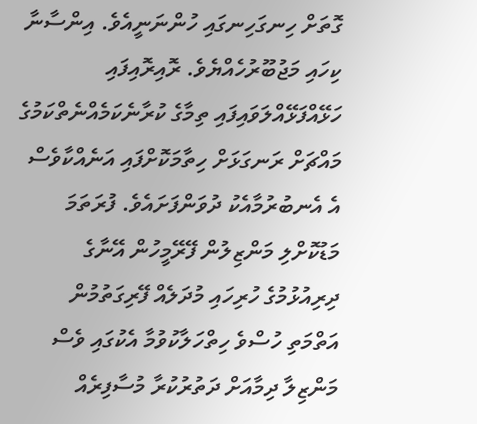ގޮތަށް ހިނގަހިނގައި ހުންނަނީއެވެ. އިންސާނާ ކިހައި މަޖުބޫރުހެއްޔެވެ. ރޮއިރޮއިފައި ހަޅޭއްފަޅޭއްލަވައިފައި ތިމާގެ ކުރާނެކަމެއްނެތްކަމުގެ މައްޗަށް ރަނގަޅަށް ހިތާމަކޮށްފައި އަނެއްކާވެސް އެ އެނބުރުމާއެކު ދުވަންފަށައެވެ. ފުރަތަމަ މަޑުކޮށްލި މަންޒިލުން ފޭރޭމީހުން އޭނާގެ ދިރިއުޅުމުގެ ހުރިހައި މުދަލެއް ފޭރިގަތުމުން އަތްމަތި ހުސްވެ ހިތްހަލާކުވުމާ އެކުގައި ވެސް މަންޒިލާ ދިމާއަށް ދަތުރުކުރާ މުސާފިރެއް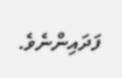ފަދައިންނެވެ.